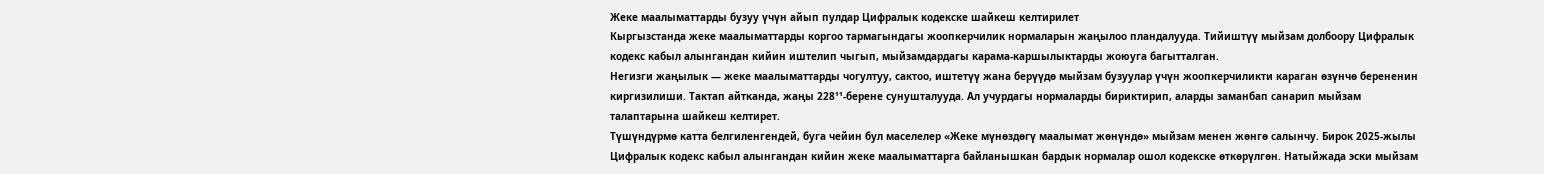Жеке маалыматтарды бузуу үчүн айып пулдар Цифралык кодекске шайкеш келтирилет
Кыргызстанда жеке маалыматтарды коргоо тармагындагы жоопкерчилик нормаларын жаңылоо пландалууда. Тийиштүү мыйзам долбоору Цифралык кодекс кабыл алынгандан кийин иштелип чыгып, мыйзамдардагы карама-каршылыктарды жоюуга багытталган.
Негизги жаңылык — жеке маалыматтарды чогултуу, сактоо, иштетүү жана берүүдө мыйзам бузуулар үчүн жоопкерчиликти караган өзүнчө берененин киргизилиши. Тактап айтканда, жаңы 228¹¹-берене сунушталууда. Ал учурдагы нормаларды бириктирип, аларды заманбап санарип мыйзам талаптарына шайкеш келтирет.
Түшүндүрмө катта белгиленгендей, буга чейин бул маселелер «Жеке мүнөздөгү маалымат жөнүндө» мыйзам менен жөнгө салынчу. Бирок 2025-жылы Цифралык кодекс кабыл алынгандан кийин жеке маалыматтарга байланышкан бардык нормалар ошол кодекске өткөрүлгөн. Натыйжада эски мыйзам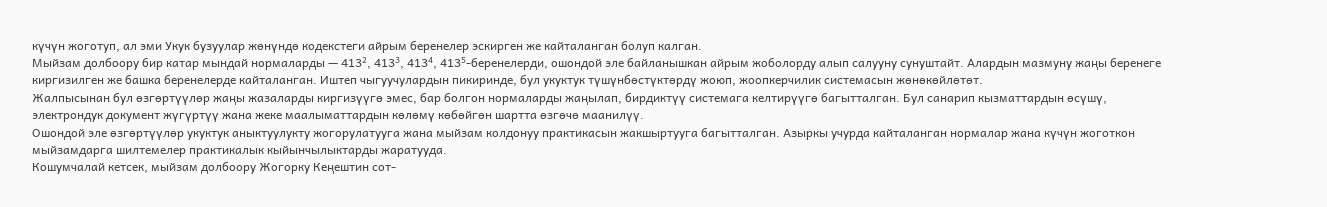күчүн жоготуп, ал эми Укук бузуулар жөнүндө кодекстеги айрым беренелер эскирген же кайталанган болуп калган.
Мыйзам долбоору бир катар мындай нормаларды — 413², 413³, 413⁴, 413⁵-беренелерди, ошондой эле байланышкан айрым жоболорду алып салууну сунуштайт. Алардын мазмуну жаңы беренеге киргизилген же башка беренелерде кайталанган. Иштеп чыгуучулардын пикиринде, бул укуктук түшүнбөстүктөрдү жоюп, жоопкерчилик системасын жөнөкөйлөтөт.
Жалпысынан бул өзгөртүүлөр жаңы жазаларды киргизүүгө эмес, бар болгон нормаларды жаңылап, бирдиктүү системага келтирүүгө багытталган. Бул санарип кызматтардын өсүшү, электрондук документ жүгүртүү жана жеке маалыматтардын көлөмү көбөйгөн шартта өзгөчө маанилүү.
Ошондой эле өзгөртүүлөр укуктук аныктуулукту жогорулатууга жана мыйзам колдонуу практикасын жакшыртууга багытталган. Азыркы учурда кайталанган нормалар жана күчүн жоготкон мыйзамдарга шилтемелер практикалык кыйынчылыктарды жаратууда.
Кошумчалай кетсек, мыйзам долбоору Жогорку Кеңештин сот-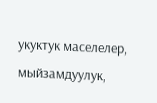укуктук маселелер, мыйзамдуулук,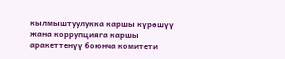кылмыштуулукка каршы күрөшүү жана коррупцияга каршы аракеттенүү боюнча комитети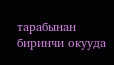тарабынан биринчи окууда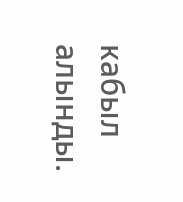кабыл алынды.